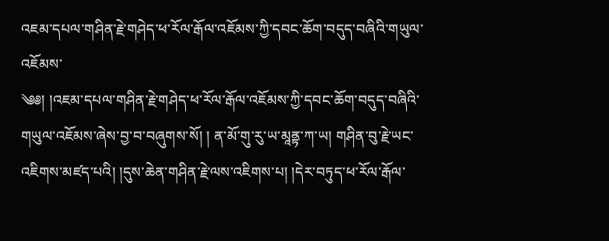འཇམ་དཔལ་གཤིན་རྗེ་གཤེད་ཕ་རོལ་རྒོལ་འཇོམས་ཀྱི་དབང་ཆོག་བདུད་བཞིའི་གཡུལ་འཇོམས་
༄༅། །འཇམ་དཔལ་གཤིན་རྗེ་གཤེད་ཕ་རོལ་རྒོལ་འཇོམས་ཀྱི་དབང་ཆོག་བདུད་བཞིའི་གཡུལ་འཇོམས་ཞེས་བྱ་བ་བཞུགས་སོ། ། ན་མོ་གུ་རུ་ཡ་མཱནྟ་ཀ་ཡ། གཤིན་བུ་རྗེ་ཡང་འཇིགས་མཛད་པའི། །དུས་ཆེན་གཤིན་རྗེ་ལས་འཇིགས་པ། །དེར་བཏུད་ཕ་རོལ་རྒོལ་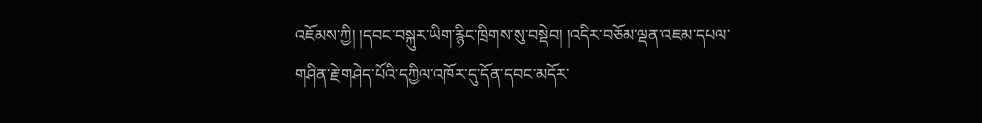འཇོམས་ཀྱི། །དབང་བསྐུར་ཡིག་རྙིང་ཁྲིགས་སུ་བསྡེབ། །འདིར་བཅོམ་ལྡན་འཇམ་དཔལ་གཤིན་རྗེ་གཤེད་པོའི་དཀྱིལ་འཁོར་དུ་དོན་དབང་མདོར་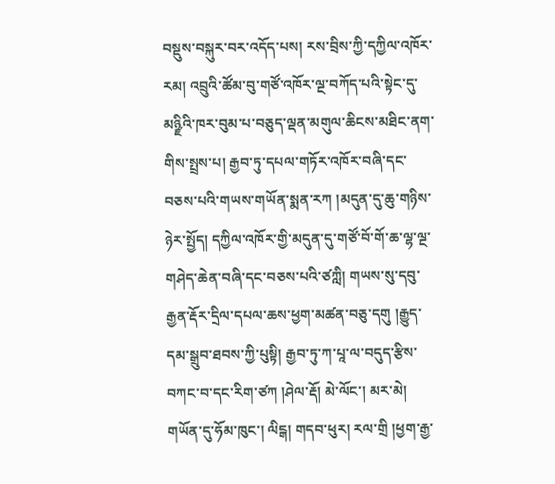བསྡུས་བསྐུར་བར་འདོད་པས། རས་བྲིས་ཀྱི་དཀྱིལ་འཁོར་རམ། འབྲུའི་ཚོམ་བུ་གཙོ་འཁོར་ལྔ་བཀོད་པའི་སྟེང་དུ་མཉྫིའི་ཁར་བུམ་པ་བཅུད་ལྡན་མགུལ་ཆིངས་མཐིང་ནག་གིས་སྤྲས་པ། རྒྱབ་ཏུ་དཔལ་གཏོར་འཁོར་བཞི་དང་བཅས་པའི་གཡས་གཡོན་སྨན་རཀ །མདུན་དུ་ཆུ་གཉིས་ཉེར་སྤྱོད། དཀྱིལ་འཁོར་གྱི་མདུན་དུ་གཙོ་བོ་གོ་ཆ་ལྷ་ལྔ་གཤེད་ཆེན་བཞི་དང་བཅས་པའི་ཙཀླི། གཡས་སུ་དབུ་རྒྱན་རྡོར་དྲིལ་དཔལ་ཆས་ཕྱག་མཚན་བཅུ་དགུ །རྒྱུད་དམ་སྒྲུབ་ཐབས་ཀྱི་པུསྟི། རྒྱབ་ཏུ་ཀ་པཱ་ལ་བདུད་རྩིས་བཀང་བ་དང་རིག་ཙཀ །ཤེལ་རྡོ། མེ་ལོང་། མར་མེ། གཡོན་དུ་ཧོམ་ཁུང་། ལིངྒ། གདབ་ཕུར། རལ་གྲི །ཕྱག་རྒྱ་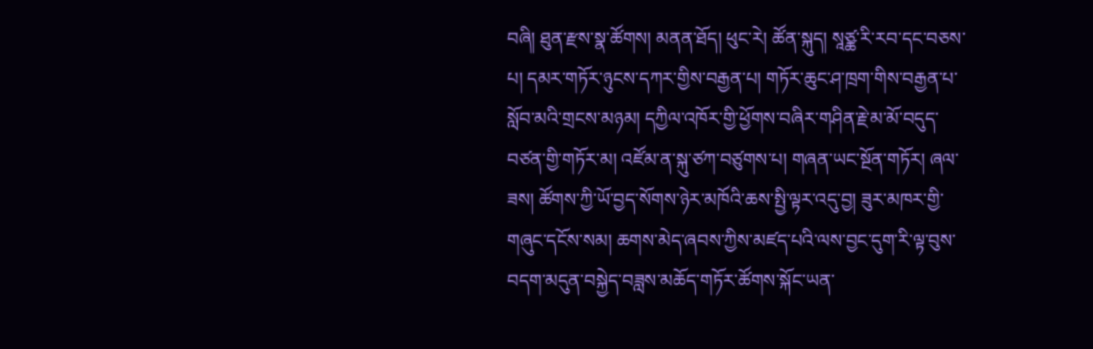བཞི། ཐུན་རྫས་སྣ་ཚོགས། མནན་ཐོད། ཕུང་རེ། ཚོན་སྐུད། སཱཙྪ་རི་རབ་དང་བཅས་པ། དམར་གཏོར་ཉུངས་དཀར་གྱིས་བརྒྱན་པ། གཏོར་ཆུང་ཤ་ཁྲག་གིས་བརྒྱན་པ་སློབ་མའི་གྲངས་མཉམ། དཀྱིལ་འཁོར་གྱི་ཕྱོགས་བཞིར་གཤིན་རྗེ་མ་མོ་བདུད་བཙན་གྱི་གཏོར་མ། འཛོམ་ན་སྐུ་ཙཀ་བཙུགས་པ། གཞན་ཡང་སྔོན་གཏོར། ཞལ་ཟས། ཚོགས་ཀྱི་ཡོ་བྱད་སོགས་ཉེར་མཁོའི་ཆས་སྤྱི་ལྟར་འདུ་བྱ། ཟུར་མཁར་གྱི་གཞུང་དངོས་སམ། ཆགས་མེད་ཞབས་ཀྱིས་མཛད་པའི་ལས་བྱང་དུག་རི་ལྟ་བུས་བདག་མདུན་བསྐྱེད་བཟླས་མཆོད་གཏོར་ཚོགས་སྐོང་ཡན་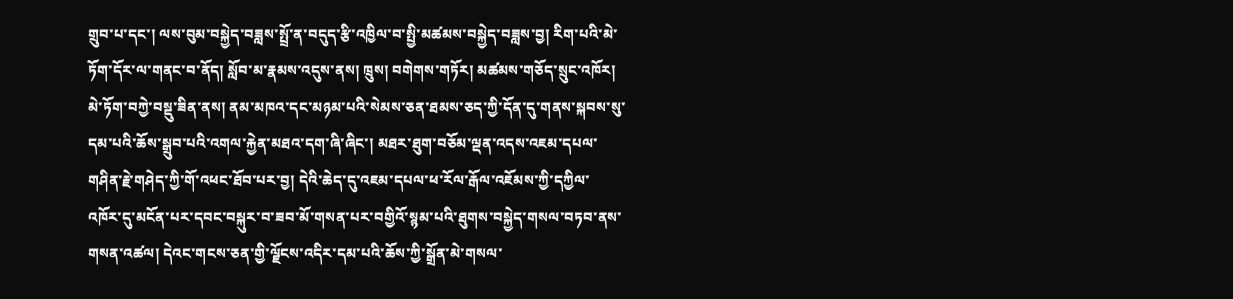གྲུབ་པ་དང་། ལས་བུམ་བསྐྱེད་བཟླས་སྤྲོ་ན་བདུད་རྩི་འཁྱིལ་བ་སྤྱི་མཚམས་བསྐྱེད་བཟླས་བྱ། རིག་པའི་མེ་ཏོག་དོར་ལ་གནང་བ་ནོད། སློབ་མ་རྣམས་འདུས་ནས། ཁྲུས། བགེགས་གཏོར། མཚམས་གཅོད་སྲུང་འཁོར། མེ་ཏོག་བཀྱེ་བསྡུ་ཟིན་ནས། ནམ་མཁའ་དང་མཉམ་པའི་སེམས་ཅན་ཐམས་ཅད་ཀྱི་དོན་དུ་གནས་སྐབས་སུ་དམ་པའི་ཆོས་སྒྲུབ་པའི་འགལ་རྐྱེན་མཐའ་དག་ཞི་ཞིང་། མཐར་ཐུག་བཅོམ་ལྡན་འདས་འཇམ་དཔལ་གཤིན་རྗེ་གཤེད་ཀྱི་གོ་འཕང་ཐོབ་པར་བྱ། དེའི་ཆེད་དུ་འཇམ་དཔལ་ཕ་རོལ་རྒོལ་འཇོམས་ཀྱི་དཀྱིལ་འཁོར་དུ་མངོན་པར་དབང་བསྐུར་བ་ཟབ་མོ་གསན་པར་བགྱིའོ་སྙམ་པའི་ཐུགས་བསྐྱེད་གསལ་བཏབ་ནས་གསན་འཚལ། དེའང་གངས་ཅན་གྱི་ལྗོངས་འདིར་དམ་པའི་ཆོས་ཀྱི་སྒྲོན་མེ་གསལ་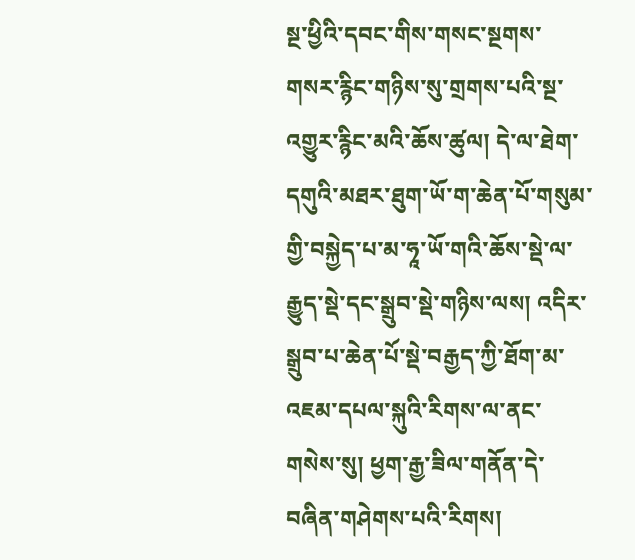སྔ་ཕྱིའི་དབང་གིས་གསང་སྔགས་གསར་རྙིང་གཉིས་སུ་གྲགས་པའི་སྔ་འགྱུར་རྙིང་མའི་ཆོས་ཚུལ། དེ་ལ་ཐེག་དགུའི་མཐར་ཐུག་ཡོ་ག་ཆེན་པོ་གསུམ་གྱི་བསྐྱེད་པ་མ་ཧཱ་ཡོ་གའི་ཆོས་སྡེ་ལ་རྒྱུད་སྡེ་དང་སྒྲུབ་སྡེ་གཉིས་ལས། འདིར་སྒྲུབ་པ་ཆེན་པོ་སྡེ་བརྒྱད་ཀྱི་ཐོག་མ་འཇམ་དཔལ་སྐུའི་རིགས་ལ་ནང་གསེས་སུ། ཕྱག་རྒྱ་ཟིལ་གནོན་དེ་བཞིན་གཤེགས་པའི་རིགས།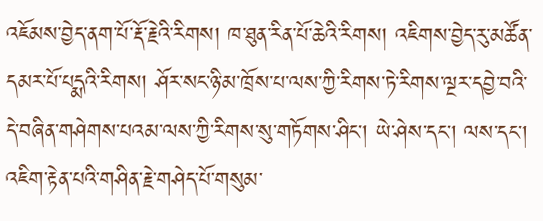འཇོམས་བྱེད་ནག་པོ་རྡོ་རྗེའི་རིགས། ཁ་ཐུན་རིན་པོ་ཆེའི་རིགས། འཇིགས་བྱེད་རུ་མཚོན་དམར་པོ་པདྨའི་རིགས། ཤོར་སང་ཉི་མ་ཁྲོས་པ་ལས་ཀྱི་རིགས་ཏེ་རིགས་ལྔར་དབྱེ་བའི་དེ་བཞིན་གཤེགས་པའམ་ལས་ཀྱི་རིགས་སུ་གཏོགས་ཤིང་། ཡེ་ཤེས་དང་། ལས་དང་། འཇིག་རྟེན་པའི་གཤིན་རྗེ་གཤེད་པོ་གསུམ་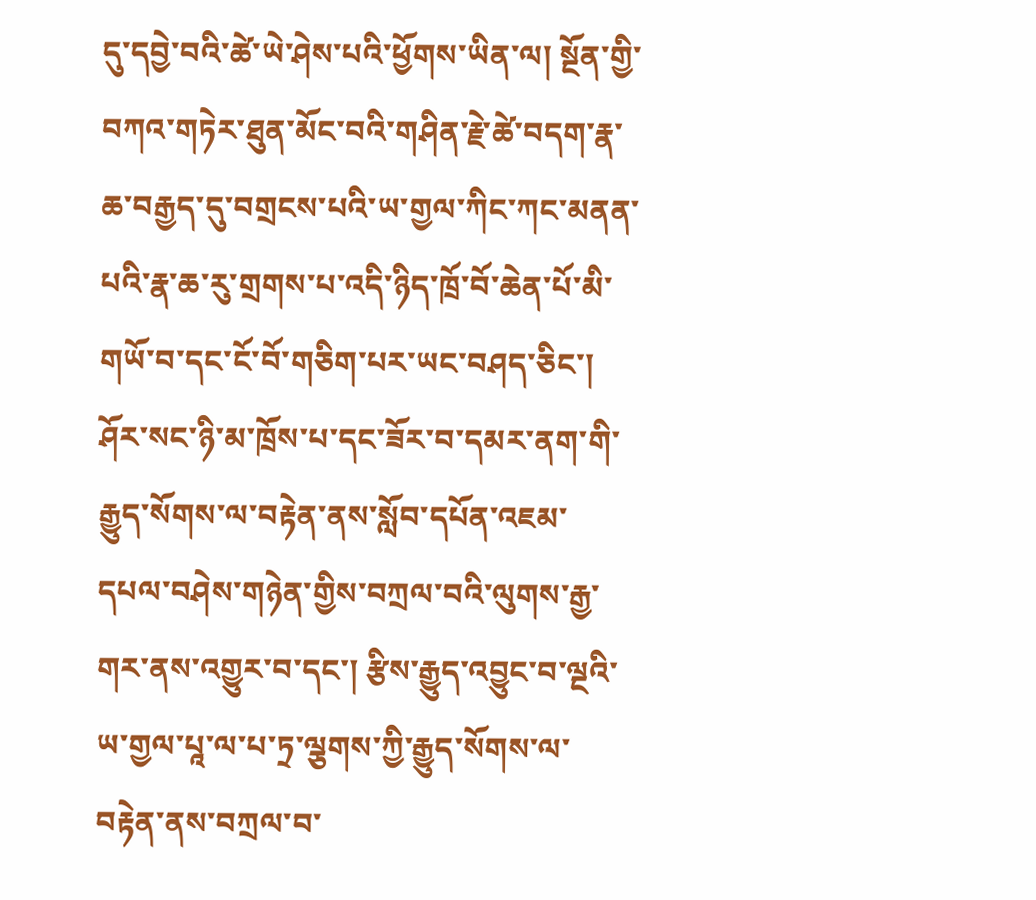དུ་དབྱེ་བའི་ཚེ་ཡེ་ཤེས་པའི་ཕྱོགས་ཡིན་ལ། སྔོན་གྱི་བཀའ་གཏེར་ཐུན་མོང་བའི་གཤིན་རྗེ་ཚེ་བདག་རྣ་ཆ་བརྒྱད་དུ་བགྲངས་པའི་ཡ་གྱལ་ཀིང་ཀང་མནན་པའི་རྣ་ཆ་རུ་གྲགས་པ་འདི་ཉིད་ཁྲོ་བོ་ཆེན་པོ་མི་གཡོ་བ་དང་ངོ་བོ་གཅིག་པར་ཡང་བཤད་ཅིང་། ཤོར་སང་ཉི་མ་ཁྲོས་པ་དང་ཟོར་བ་དམར་ནག་གི་རྒྱུད་སོགས་ལ་བརྟེན་ནས་སློབ་དཔོན་འཇམ་དཔལ་བཤེས་གཉེན་གྱིས་བཀྲལ་བའི་ལུགས་རྒྱ་གར་ནས་འགྱུར་བ་དང་། རྩིས་རྒྱུད་འབྱུང་བ་ལྔའི་ཡ་གྱལ་པཱ་ལ་པ་ཏྲ་ལྕགས་ཀྱི་རྒྱུད་སོགས་ལ་བརྟེན་ནས་བཀྲལ་བ་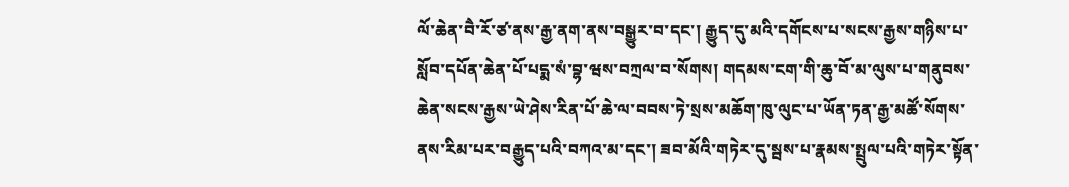ལོ་ཆེན་བཻ་རོ་ཙ་ནས་རྒྱ་ནག་ནས་བསྒྱུར་བ་དང་། རྒྱུད་དུ་མའི་དགོངས་པ་སངས་རྒྱས་གཉིས་པ་སློབ་དཔོན་ཆེན་པོ་པདྨ་སཾ་བྷ་ཝས་བཀྲལ་བ་སོགས། གདམས་ངག་གི་ཆུ་བོ་མ་ལུས་པ་གནུབས་ཆེན་སངས་རྒྱས་ཡེ་ཤེས་རིན་པོ་ཆེ་ལ་བབས་ཏེ་སྲས་མཆོག་ཁུ་ལུང་པ་ཡོན་ཏན་རྒྱ་མཚོ་སོགས་ནས་རིམ་པར་བརྒྱུད་པའི་བཀའ་མ་དང་། ཟབ་མོའི་གཏེར་དུ་སྦས་པ་རྣམས་སྤྲུལ་པའི་གཏེར་སྟོན་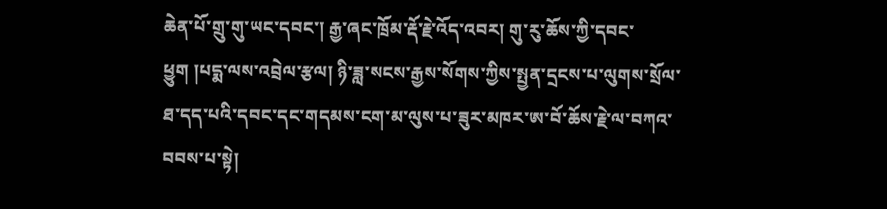ཆེན་པོ་གྲུ་གུ་ཡང་དབང་། རྒྱ་ཞང་ཁྲོམ་རྡོ་རྗེ་འོད་འབར། གུ་རུ་ཆོས་ཀྱི་དབང་ཕྱུག །པདྨ་ལས་འབྲེལ་རྩལ། ཉི་ཟླ་སངས་རྒྱས་སོགས་ཀྱིས་སྤྱན་དྲངས་པ་ལུགས་སྲོལ་ཐ་དད་པའི་དབང་དང་གདམས་ངག་མ་ལུས་པ་ཟུར་མཁར་ཨ་བོ་ཆོས་རྗེ་ལ་བཀའ་བབས་པ་སྟེ།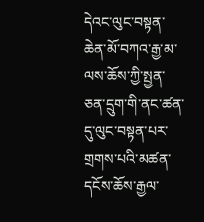དེའང་ལུང་བསྟན་ཆེན་མོ་བཀའ་རྒྱ་མ་ལས་ཆོས་ཀྱི་སྤྱན་ཅན་དྲུག་གི་ནང་ཚན་དུ་ལུང་བསྟན་པར་གྲགས་པའི་མཚན་དངོས་ཆོས་རྒྱལ་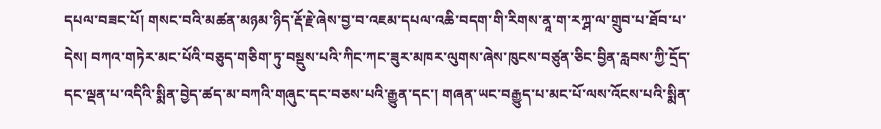དཔལ་བཟང་པོ། གསང་བའི་མཚན་མཉམ་ཉིད་རྡོ་རྗེ་ཞེས་བྱ་བ་འཇམ་དཔལ་འཆི་བདག་གི་རིགས་ནཱ་ག་རཀྴ་ལ་གྲུབ་པ་ཐོབ་པ་དེས། བཀའ་གཏེར་མང་པོའི་བཅུད་གཅིག་ཏུ་བསྡུས་པའི་ཀིང་ཀང་ཟུར་མཁར་ལུགས་ཞེས་ཁུངས་བཙུན་ཅིང་བྱིན་རླབས་ཀྱི་དྲོད་དང་ལྡན་པ་འདིའི་སྨིན་བྱེད་ཚད་མ་བཀའི་གཞུང་དང་བཅས་པའི་རྒྱུན་དང་། གཞན་ཡང་བརྒྱུད་པ་མང་པོ་ལས་འོངས་པའི་སྨིན་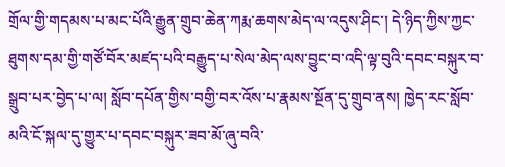གྲོལ་གྱི་གདམས་པ་མང་པོའི་རྒྱུན་གྲུབ་ཆེན་ཀརྨ་ཆགས་མེད་ལ་འདུས་ཤིང་། དེ་ཉིད་ཀྱིས་ཀྱང་ཐུགས་དམ་གྱི་གཙོ་བོར་མཛད་པའི་བརྒྱུད་པ་སེལ་མེད་ལས་བྱུང་བ་འདི་ལྟ་བུའི་དབང་བསྐུར་བ་སྒྲུབ་པར་བྱེད་པ་ལ། སློབ་དཔོན་གྱིས་བགྱི་བར་འོས་པ་རྣམས་སྔོན་དུ་གྲུབ་ནས། ཁྱེད་རང་སློབ་མའི་ངོ་སྐལ་དུ་གྱུར་པ་དབང་བསྐུར་ཟབ་མོ་ཞུ་བའི་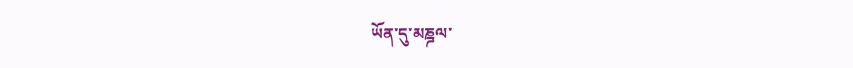ཡོན་དུ་མཎྜལ་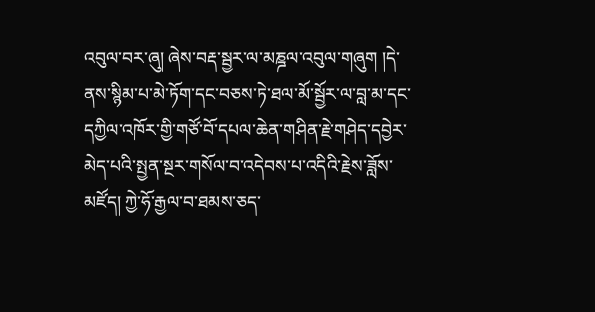འབུལ་བར་ཞུ། ཞེས་བརྡ་སྦྱར་ལ་མཎྜལ་འབུལ་གཞུག །དེ་ནས་སྙིམ་པ་མེ་ཏོག་དང་བཅས་ཏེ་ཐལ་མོ་སྦྱོར་ལ་བླ་མ་དང་དཀྱིལ་འཁོར་གྱི་གཙོ་བོ་དཔལ་ཆེན་གཤིན་རྗེ་གཤེད་དབྱེར་མེད་པའི་སྤྱན་སྔར་གསོལ་བ་འདེབས་པ་འདིའི་རྗེས་ཟློས་མཛོད། ཀྱེ་ཧོ་རྒྱལ་བ་ཐམས་ཅད་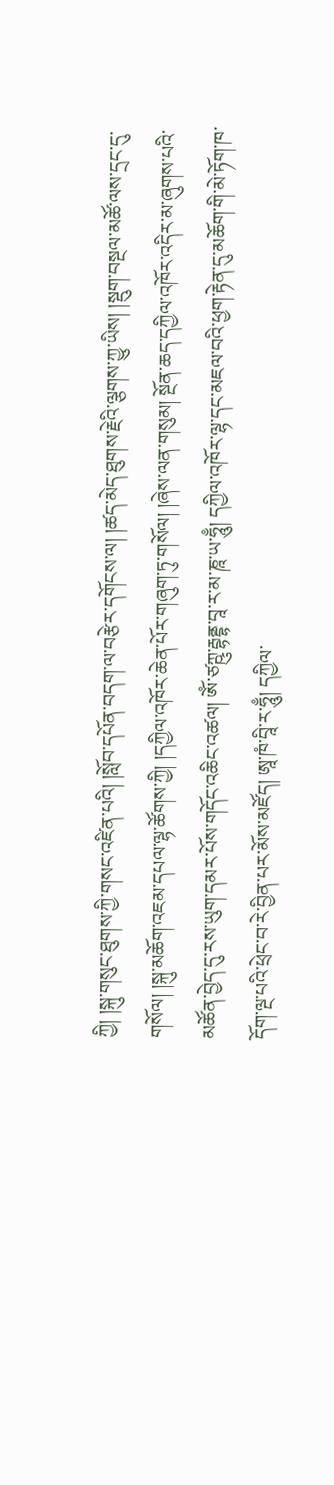ཀྱི། །སྐུ་གསུང་ཐུགས་ཀྱི་གསང་འཛིན་པའི། །སློབ་དཔོན་བདག་ལ་བརྩེར་དགོངས་ལ། །ཚད་མེད་ཐུགས་རྗེའི་ལྕགས་ཀྱུ་ཡིས། །སྡུག་བསྔལ་མཚོ་ལས་དྲང་དུ་གསོལ། །སྐུ་མཆོག་འཇམ་དཔལ་ལྷ་ཚོགས་ཀྱི། །དཀྱིལ་འཁོར་ཆེན་པོར་གཞུག་ཏུ་གསོལ། །ཞེས་ལན་གསུམ། སྔོན་ཆད་དཀྱིལ་འཁོར་འདིར་མ་ཞུགས་པའི་མཚོན་བྱེད་དུ་རས་ཡུག་དམར་པོས་གདོང་འཆིང་འཚལ། ཨོཾ་ཙཀྵུ་རྦྷནྡྷ་བཱ་ར་མ་ཎཱ་ཡ་ཧཱུྃ། དཀྱིལ་འཁོར་ལྷ་དང་མཇལ་བའི་ཕྱག་རྟེན་དུ་མཆོག་གི་མེ་ཏོག་ཁ་དོག་ལྔ་པའི་ཕྲེང་བ་རེ་བྱིན་པར་མོས་མཛོད། ཨཱ་ཁཾ་བཱི་ར་ཧཱུྃ། དཀྱིལ་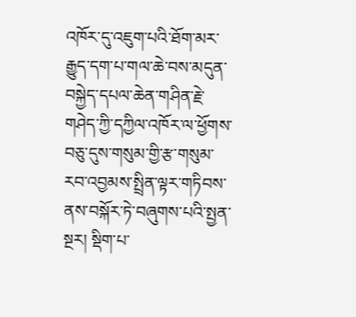འཁོར་དུ་འཇུག་པའི་ཐོག་མར་རྒྱུད་དག་པ་གལ་ཆེ་བས་མདུན་བསྐྱེད་དཔལ་ཆེན་གཤིན་རྗེ་གཤེད་ཀྱི་དཀྱིལ་འཁོར་ལ་ཕྱོགས་བཅུ་དུས་གསུམ་གྱི་རྩ་གསུམ་རབ་འབྱམས་སྤྲིན་ལྟར་གཏིབས་ནས་བསྐོར་ཏེ་བཞུགས་པའི་སྤྱན་སྔར། སྡིག་པ་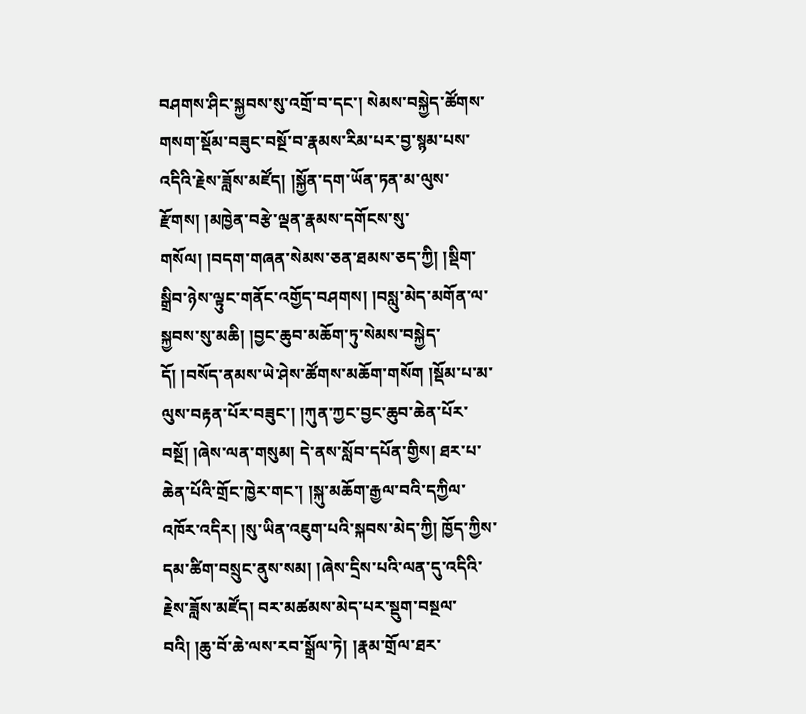བཤགས་ཤིང་སྐྱབས་སུ་འགྲོ་བ་དང་། སེམས་བསྐྱེད་ཚོགས་གསག་སྡོམ་བཟུང་བསྔོ་བ་རྣམས་རིམ་པར་བྱ་སྙམ་པས་འདིའི་རྗེས་ཟློས་མཛོད། །སྐྱོན་དག་ཡོན་ཏན་མ་ལུས་རྫོགས། །མཁྱེན་བརྩེ་ལྡན་རྣམས་དགོངས་སུ་གསོལ། །བདག་གཞན་སེམས་ཅན་ཐམས་ཅད་ཀྱི། །སྡིག་སྒྲིབ་ཉེས་ལྟུང་གནོང་འགྱོད་བཤགས། །བསླུ་མེད་མགོན་ལ་སྐྱབས་སུ་མཆི། །བྱང་ཆུབ་མཆོག་ཏུ་སེམས་བསྐྱེད་དོ། །བསོད་ནམས་ཡེ་ཤེས་ཚོགས་མཆོག་གསོག །སྡོམ་པ་མ་ལུས་བརྟན་པོར་བཟུང་། །ཀུན་ཀྱང་བྱང་ཆུབ་ཆེན་པོར་བསྔོ། །ཞེས་ལན་གསུམ། དེ་ནས་སློབ་དཔོན་གྱིས། ཐར་པ་ཆེན་པོའི་གྲོང་ཁྱེར་གང་། །སྐུ་མཆོག་རྒྱལ་བའི་དཀྱིལ་འཁོར་འདིར། །སུ་ཡིན་འཇུག་པའི་སྐབས་མེད་ཀྱི། ཁྱོད་ཀྱིས་དམ་ཚིག་བསྲུང་ནུས་སམ། །ཞེས་དྲིས་པའི་ལན་དུ་འདིའི་རྗེས་ཟློས་མཛོད། བར་མཚམས་མེད་པར་སྡུག་བསྔལ་བའི། །ཆུ་བོ་ཆེ་ལས་རབ་སྒྲོལ་ཏེ། །རྣམ་གྲོལ་ཐར་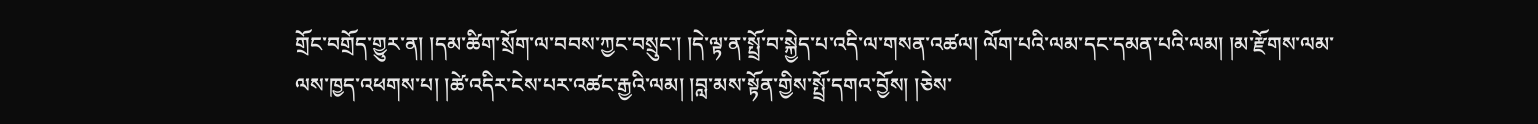གྲོང་བགྲོད་གྱུར་ན། །དམ་ཚིག་སྲོག་ལ་བབས་ཀྱང་བསྲུང་། །དེ་ལྟ་ན་སྤྲོ་བ་སྐྱེད་པ་འདི་ལ་གསན་འཚལ། ལོག་པའི་ལམ་དང་དམན་པའི་ལམ། །མ་རྫོགས་ལམ་ལས་ཁྱད་འཕགས་པ། །ཚེ་འདིར་ངེས་པར་འཚང་རྒྱའི་ལམ། །བླ་མས་སྟོན་གྱིས་སྤྲོ་དགའ་བྱོས། །ཅེས་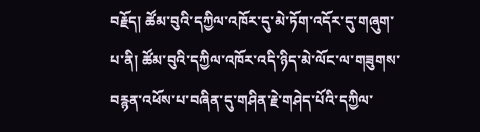བརྗོད། ཚོམ་བུའི་དཀྱིལ་འཁོར་དུ་མེ་ཏོག་འདོར་དུ་གཞུག་པ་ནི། ཚོམ་བུའི་དཀྱིལ་འཁོར་འདི་ཉིད་མེ་ལོང་ལ་གཟུགས་བརྙན་འཕོས་པ་བཞིན་དུ་གཤིན་རྗེ་གཤེད་པོའི་དཀྱིལ་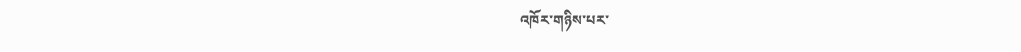འཁོར་གཉིས་པར་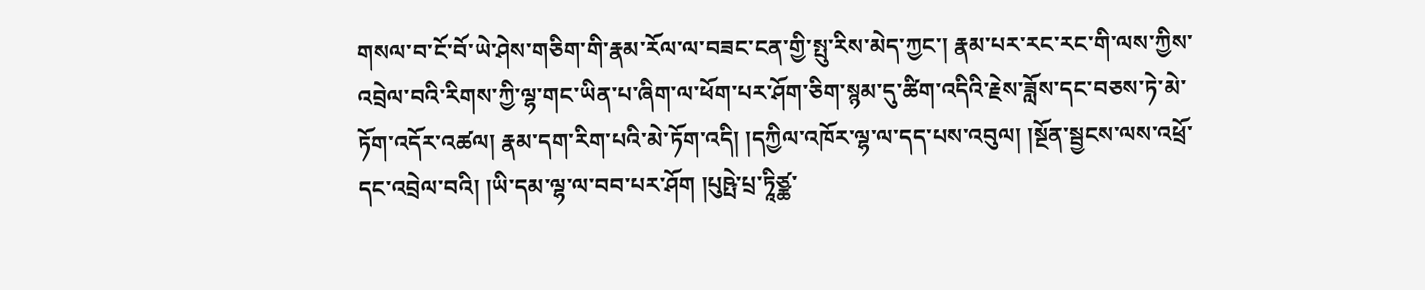གསལ་བ་ངོ་བོ་ཡེ་ཤེས་གཅིག་གི་རྣམ་རོལ་ལ་བཟང་ངན་གྱི་སྤུ་རིས་མེད་ཀྱང་། རྣམ་པར་རང་རང་གི་ལས་ཀྱིས་འབྲེལ་བའི་རིགས་ཀྱི་ལྷ་གང་ཡིན་པ་ཞིག་ལ་ཕོག་པར་ཤོག་ཅིག་སྙམ་དུ་ཚིག་འདིའི་རྗེས་ཟློས་དང་བཅས་ཏེ་མེ་ཏོག་འདོར་འཚལ། རྣམ་དག་རིག་པའི་མེ་ཏོག་འདི། །དཀྱིལ་འཁོར་ལྷ་ལ་དད་པས་འབུལ། །སྔོན་སྦྱངས་ལས་འཕྲོ་དང་འབྲེལ་བའི། །ཡི་དམ་ལྷ་ལ་བབ་པར་ཤོག །པུཥྤེ་པྲ་ཏཱིཙྪ་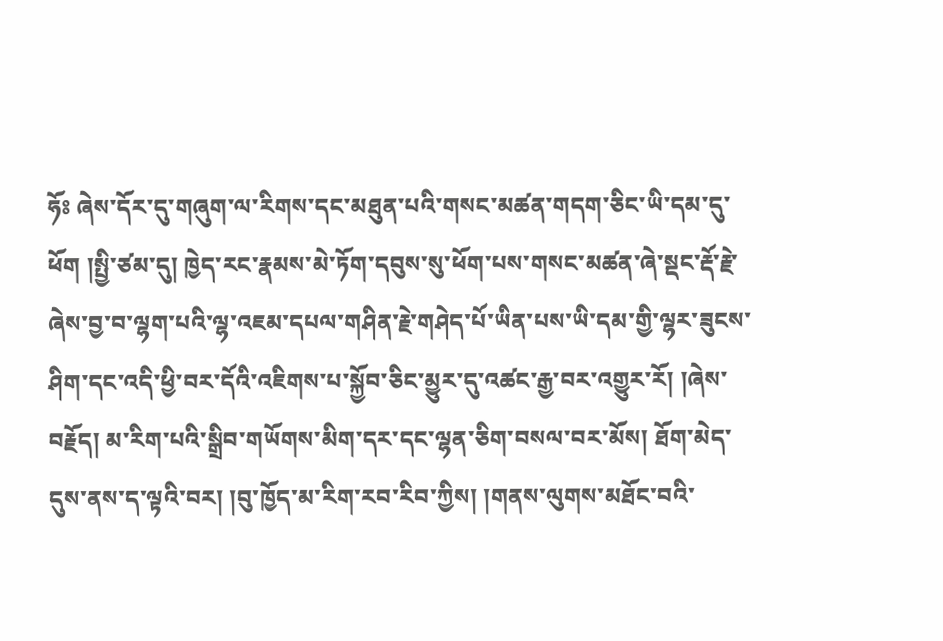ཧོཿ ཞེས་དོར་དུ་གཞུག་ལ་རིགས་དང་མཐུན་པའི་གསང་མཚན་གདག་ཅིང་ཡི་དམ་དུ་ཕོག །སྤྱི་ཙམ་དུ། ཁྱེད་རང་རྣམས་མེ་ཏོག་དབུས་སུ་ཕོག་པས་གསང་མཚན་ཞེ་སྡང་རྡོ་རྗེ་ཞེས་བྱ་བ་ལྷག་པའི་ལྷ་འཇམ་དཔལ་གཤིན་རྗེ་གཤེད་པོ་ཡིན་པས་ཡི་དམ་གྱི་ལྷར་ཟུངས་ཤིག་དང་འདི་ཕྱི་བར་དོའི་འཇིགས་པ་སྐྱོབ་ཅིང་མྱུར་དུ་འཚང་རྒྱ་བར་འགྱུར་རོ། །ཞེས་བརྗོད། མ་རིག་པའི་སྒྲིབ་གཡོགས་མིག་དར་དང་ལྷན་ཅིག་བསལ་བར་མོས། ཐོག་མེད་དུས་ནས་ད་ལྟའི་བར། །བུ་ཁྱོད་མ་རིག་རབ་རིབ་ཀྱིས། །གནས་ལུགས་མཐོང་བའི་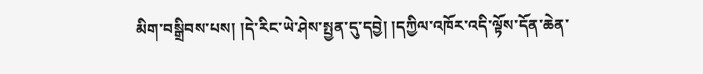མིག་བསྒྲིབས་པས། །དེ་རིང་ཡེ་ཤེས་སྤྱན་དུ་དབྱེ། །དཀྱིལ་འཁོར་འདི་ལྟོས་དོན་ཆེན་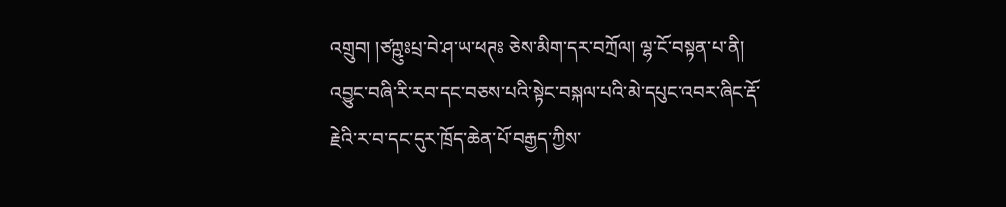འགྲུབ། །ཙཀྵུཿཔྲ་བེ་ཤ་ཡ་ཕཊཿ ཅེས་མིག་དར་བཀྲོལ། ལྷ་ངོ་བསྟན་པ་ནི། འབྱུང་བཞི་རི་རབ་དང་བཅས་པའི་སྟེང་བསྐལ་པའི་མེ་དཔུང་འབར་ཞིང་རྡོ་རྗེའི་ར་བ་དང་དུར་ཁྲོད་ཆེན་པོ་བརྒྱད་ཀྱིས་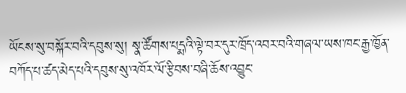ཡོངས་སུ་བསྐོར་བའི་དབུས་སུ། སྣ་ཚོགས་པདྨའི་ལྟེ་བར་དུར་ཁྲོད་འབར་བའི་གཞལ་ཡས་ཁང་རྒྱ་ཁྱོན་བཀོད་པ་ཚད་མེད་པའི་དབུས་སུ་འཁོར་ལོ་རྩིབས་བཞི་ཆོས་འབྱུང་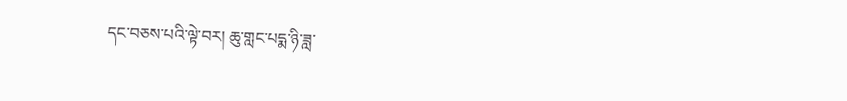དང་བཅས་པའི་ལྟེ་བར། ཆུ་གླང་པདྨ་ཉི་ཟླ་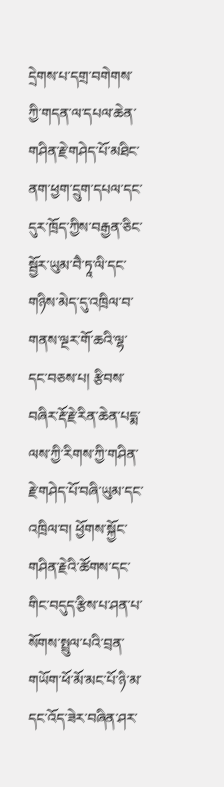དྲེགས་པ་དགྲ་བགེགས་ཀྱི་གདན་ལ་དཔལ་ཆེན་གཤིན་རྗེ་གཤེད་པོ་མཐིང་ནག་ཕྱག་དྲུག་དཔལ་དང་དུར་ཁྲོད་ཀྱིས་བརྒྱན་ཅིང་སྦྱོར་ཡུམ་བཻ་ཏཱ་ལི་དང་གཉིས་མེད་དུ་འཁྲིལ་བ་གནས་ལྔར་གོ་ཆའི་ལྷ་དང་བཅས་པ། རྩིབས་བཞིར་རྡོ་རྗེ་རིན་ཆེན་པདྨ་ལས་ཀྱི་རིགས་ཀྱི་གཤིན་རྗེ་གཤེད་པོ་བཞི་ཡུམ་དང་འཁྲིལ་བ། ཕྱོགས་སྐྱོང་གཤིན་རྗེའི་ཚོགས་དང་གིང་བདུད་རྩིས་པ་ཤན་པ་སོགས་སྤྲུལ་པའི་བྲན་གཡོག་ཕོ་མོ་མང་པོ་ཉི་མ་དང་འོད་ཟེར་བཞིན་ཤར་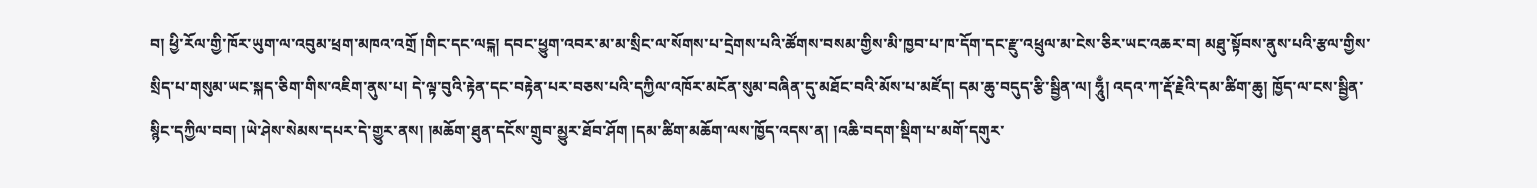བ། ཕྱི་རོལ་གྱི་ཁོར་ཡུག་ལ་འབུམ་ཕྲག་མཁའ་འགྲོ །གིང་དང་ལངྐ། དབང་ཕྱུག་འབར་མ་མ་སྲིང་ལ་སོགས་པ་དྲེགས་པའི་ཚོགས་བསམ་གྱིས་མི་ཁྱབ་པ་ཁ་དོག་དང་རྫུ་འཕྲུལ་མ་ངེས་ཅིར་ཡང་འཆར་བ། མཐུ་སྟོབས་ནུས་པའི་རྩལ་གྱིས་སྲིད་པ་གསུམ་ཡང་སྐད་ཅིག་གིས་འཇིག་ནུས་པ། དེ་ལྟ་བུའི་རྟེན་དང་བརྟེན་པར་བཅས་པའི་དཀྱིལ་འཁོར་མངོན་སུམ་བཞིན་དུ་མཐོང་བའི་མོས་པ་མཛོད། དམ་ཆུ་བདུད་རྩི་སྦྱིན་ལ། ཧཱུྃ། འདའ་ཀ་རྡོ་རྗེའི་དམ་ཚིག་ཆུ། ཁྱོད་ལ་ངས་སྦྱིན་སྙིང་དཀྱིལ་བབ། །ཡེ་ཤེས་སེམས་དཔར་དེ་གྱུར་ནས། །མཆོག་ཐུན་དངོས་གྲུབ་མྱུར་ཐོབ་ཤོག །དམ་ཚིག་མཆོག་ལས་ཁྱོད་འདས་ན། །འཆི་བདག་སྡིག་པ་མགོ་དགུར་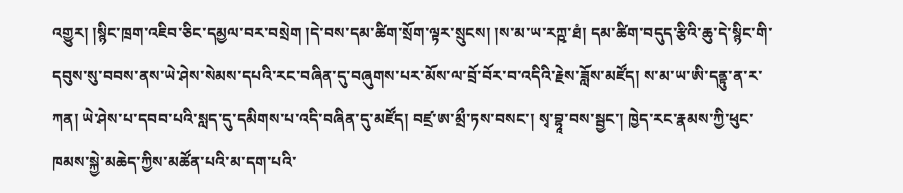འགྱུར། །སྙིང་ཁྲག་འཇིབ་ཅིང་དམྱལ་བར་བསྲེག །དེ་བས་དམ་ཚིག་སྲོག་ལྟར་སྲུངས། །ས་མ་ཡ་རཀྵ་ཐཾ། དམ་ཚིག་བདུད་རྩིའི་ཆུ་དེ་སྙིང་གི་དབུས་སུ་བབས་ནས་ཡེ་ཤེས་སེམས་དཔའི་རང་བཞིན་དུ་བཞུགས་པར་མོས་ལ་བྲོ་བོར་བ་འདིའི་རྗེས་ཟློས་མཛོད། ས་མ་ཡ་ཨི་དནྟུ་ན་ར་ཀན། ཡེ་ཤེས་པ་དབབ་པའི་སླད་དུ་དམིགས་པ་འདི་བཞིན་དུ་མཛོད། བཛྲ་ཨ་མྲྀ་ཏས་བསང་། སྭ་བྷཱ་བས་སྦྱང་། ཁྱེད་རང་རྣམས་ཀྱི་ཕུང་ཁམས་སྐྱེ་མཆེད་ཀྱིས་མཚོན་པའི་མ་དག་པའི་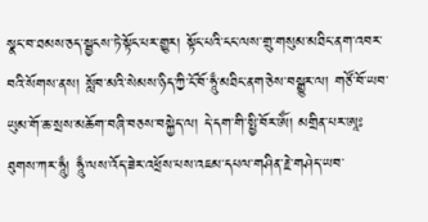སྣང་བ་ཐམས་ཅད་སྦྱངས་ཏེ་སྟོང་པར་གྱུར། སྟོང་པའི་ངང་ལས་གྲུ་གསུམ་མཐིང་ནག་འབར་བའི་སོགས་ནས། སློབ་མའི་སེམས་ཉིད་ཀྱི་ངོ་བོ་ཧཱུྃ་མཐིང་ནག་ཅེས་བསྒྱུར་ལ། གཙོ་བོ་ཡབ་ཡུམ་གོ་ཆ་སྲས་མཆོག་བཞི་བཅས་བསྐྱེད་ལ། དེ་དག་གི་སྤྱི་བོར་ཨོཾ། མགྲིན་པར་ཨཱཿ ཐུགས་ཀར་ཧཱུྃ། ཧཱུྃ་ལས་འོད་ཟེར་འཕྲོས་པས་འཇམ་དཔལ་གཤིན་རྗེ་གཤེད་ཡབ་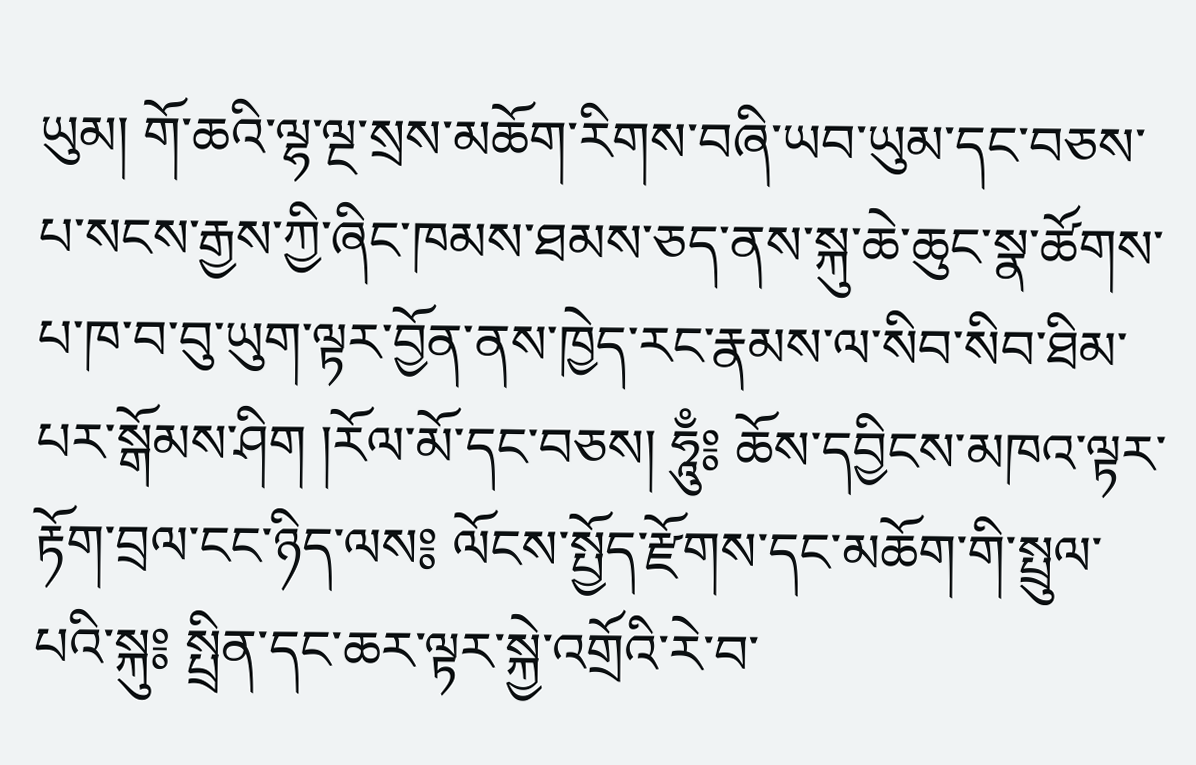ཡུམ། གོ་ཆའི་ལྷ་ལྔ་སྲས་མཆོག་རིགས་བཞི་ཡབ་ཡུམ་དང་བཅས་པ་སངས་རྒྱས་ཀྱི་ཞིང་ཁམས་ཐམས་ཅད་ནས་སྐུ་ཆེ་ཆུང་སྣ་ཚོགས་པ་ཁ་བ་བུ་ཡུག་ལྟར་བྱོན་ནས་ཁྱེད་རང་རྣམས་ལ་སིབ་སིབ་ཐིམ་པར་སྒོམས་ཤིག །རོལ་མོ་དང་བཅས། ཧཱུྃ༔ ཆོས་དབྱིངས་མཁའ་ལྟར་རྟོག་བྲལ་ངང་ཉིད་ལས༔ ལོངས་སྤྱོད་རྫོགས་དང་མཆོག་གི་སྤྲུལ་པའི་སྐུ༔ སྤྲིན་དང་ཆར་ལྟར་སྐྱེ་འགྲོའི་རེ་བ་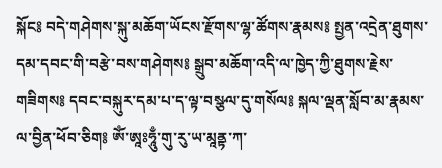སྐོང༔ བདེ་གཤེགས་སྐུ་མཆོག་ཡོངས་རྫོགས་ལྷ་ཚོགས་རྣམས༔ སྤྱན་འདྲེན་ཐུགས་དམ་དབང་གི་བརྩེ་བས་གཤེགས༔ སྒྲུབ་མཆོག་འདི་ལ་ཁྱེད་ཀྱི་ཐུགས་རྗེས་གཟིགས༔ དབང་བསྐུར་དམ་པ་ད་ལྟ་བསྩལ་དུ་གསོལ༔ སྐལ་ལྡན་སློབ་མ་རྣམས་ལ་བྱིན་ཕོབ་ཅིག༔ ཨོཾ་ཨཱཿཧཱུྃ་གུ་རུ་ཡ་མཱནྟ་ཀ་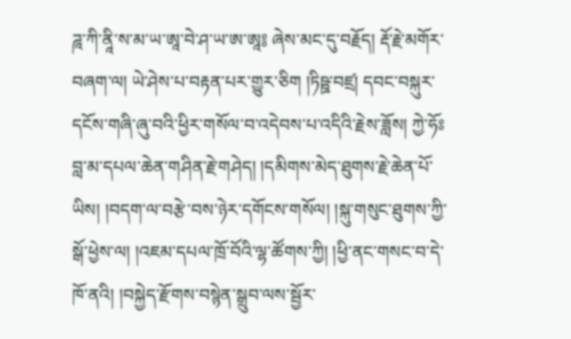ཌཱ་ཀི་ནཱི་ས་མ་ཡ་ཨཱ་བེ་ཤ་ཡ་ཨ་ཨཱ༔ ཞེས་མང་དུ་བརྗོད། རྡོ་རྗེ་མགོར་བཞག་ལ། ཡེ་ཤེས་པ་བརྟན་པར་གྱུར་ཅིག །ཏིཥྛ་བཛྲ། དབང་བསྐུར་དངོས་གཞི་ཞུ་བའི་ཕྱིར་གསོལ་བ་འདེབས་པ་འདིའི་རྗེས་ཟློས། ཀྱེ་ཧོཿ བླ་མ་དཔལ་ཆེན་གཤིན་རྗེ་གཤེད། །དམིགས་མེད་ཐུགས་རྗེ་ཆེན་པོ་ཡིས། །བདག་ལ་བརྩེ་བས་ཉེར་དགོངས་གསོལ། །སྐུ་གསུང་ཐུགས་ཀྱི་སྒོ་ཕྱེས་ལ། །འཇམ་དཔལ་ཁྲོ་བོའི་ལྷ་ཚོགས་ཀྱི། །ཕྱི་ནང་གསང་བ་དེ་ཁོ་ནའི། །བསྐྱེད་རྫོགས་བསྙེན་སྒྲུབ་ལས་སྦྱོར་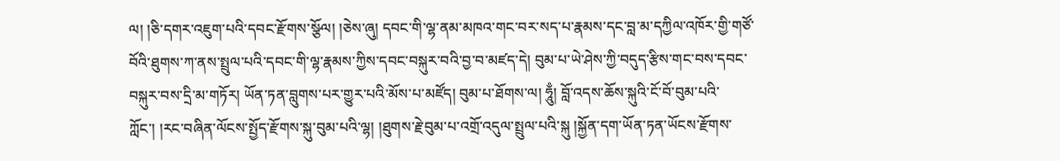ལ། །ཅི་དགར་འཇུག་པའི་དབང་རྫོགས་སྩོལ། །ཅེས་ཞུ། དབང་གི་ལྷ་ནམ་མཁའ་གང་བར་སད་པ་རྣམས་དང་བླ་མ་དཀྱིལ་འཁོར་གྱི་གཙོ་བོའི་ཐུགས་ཀ་ནས་སྤྲུལ་པའི་དབང་གི་ལྷ་རྣམས་ཀྱིས་དབང་བསྐུར་བའི་བྱ་བ་མཛད་དེ། བུམ་པ་ཡེ་ཤེས་ཀྱི་བདུད་རྩིས་གང་བས་དབང་བསྐུར་བས་དྲི་མ་གཏོར། ཡོན་ཏན་བླུགས་པར་གྱུར་པའི་མོས་པ་མཛོད། བུམ་པ་ཐོགས་ལ། ཧཱུྃ། བློ་འདས་ཆོས་སྐུའི་ངོ་བོ་བུམ་པའི་ཀློང་། །རང་བཞིན་ལོངས་སྤྱོད་རྫོགས་སྐུ་བུམ་པའི་ལྷ། །ཐུགས་རྗེ་བུམ་པ་འགྲོ་འདུལ་སྤྲུལ་པའི་སྐུ །སྐྱོན་དག་ཡོན་ཏན་ཡོངས་རྫོགས་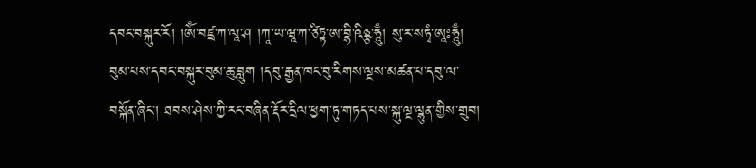དབང་བསྐུར་རོ། །ཨོཾ་བཛྲ་ཀ་ལཱ་ཤ །ཀཱ་ཡ་ཝཱ་ཀ་ཙིཏྟ་ཨ་བྷི་ཥིཉྩ་ཧཱུྃ། སུ་ར་སཏྭཾ་ཨཱཿཧཱུྃ། བུམ་པས་དབང་བསྐུར་བུམ་ཆུ་བླུག །དབུ་རྒྱན་ཁང་བུ་རིགས་ལྔས་མཚན་པ་དབུ་ལ་བསྐོན་ཞིང་། ཐབས་ཤེས་ཀྱི་རང་བཞིན་རྡོར་དྲིལ་ཕྱག་ཏུ་གཏད་པས་སྐུ་ལྔ་ལྷུན་གྱིས་གྲུབ།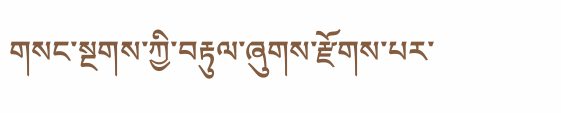གསང་སྔགས་ཀྱི་བརྟུལ་ཞུགས་རྫོགས་པར་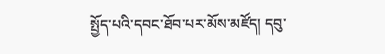སྤྱོད་པའི་དབང་ཐོབ་པར་མོས་མཛོད། དབུ་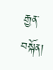རྒྱན་བསྐོན།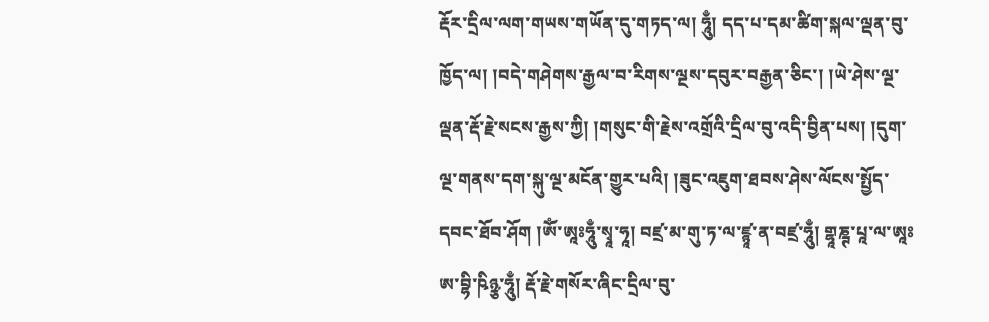རྡོར་དྲིལ་ལག་གཡས་གཡོན་དུ་གཏད་ལ། ཧཱུྃ། དད་པ་དམ་ཚིག་སྐལ་ལྡན་བུ་ཁྱོད་ལ། །བདེ་གཤེགས་རྒྱལ་བ་རིགས་ལྔས་དབུར་བརྒྱན་ཅིང་། །ཡེ་ཤེས་ལྔ་ལྡན་རྡོ་རྗེ་སངས་རྒྱས་ཀྱི། །གསུང་གི་རྗེས་འགྲོའི་དྲིལ་བུ་འདི་བྱིན་པས། །དུག་ལྔ་གནས་དག་སྐུ་ལྔ་མངོན་གྱུར་པའི། །ཟུང་འཇུག་ཐབས་ཤེས་ལོངས་སྤྱོད་དབང་ཐོབ་ཤོག །ཨོཾ་ཨཱཿཧཱུྃ་སྭཱ་ཧཱ། བཛྲ་མ་གུ་ཏ་ལ་ཛྙཱ་ན་བཛྲ་ཧཱུྃ། གྷཱཎྚ་པཱ་ལ་ཨཱཿ ཨ་བྷི་ཥིཉྩ་ཧཱུྃ། རྡོ་རྗེ་གསོར་ཞིང་དྲིལ་བུ་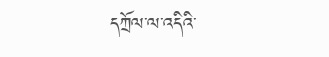དཀྲོལ་ལ་འདིའི་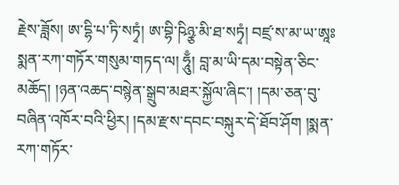རྗེས་ཟློས། ཨ་དྷི་པ་ཏི་སཏྭཾ། ཨ་བྷི་ཥིཉྩ་མི་ཐ་སཏྭཾ། བཛྲ་ས་མ་ཡ་ཨཱཿ སྨན་རཀ་གཏོར་གསུམ་གཏད་ལ། ཧཱུྃ། བླ་མ་ཡི་དམ་བསྟེན་ཅིང་མཆོད། །ཉན་འཆད་བསྙེན་སྒྲུབ་མཐར་སྐྱོལ་ཞིང་། །དམ་ཅན་བུ་བཞིན་འཁོར་བའི་ཕྱིར། །དམ་རྫས་དབང་བསྐུར་དེ་ཐོབ་ཤོག །སྨན་རཀ་གཏོར་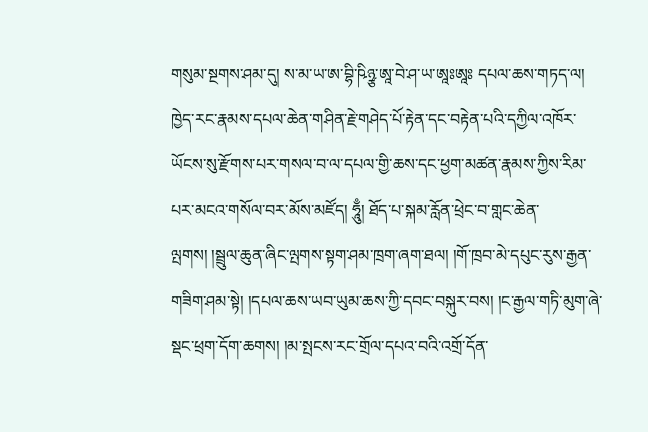གསུམ་སྔགས་ཤམ་དུ། ས་མ་ཡ་ཨ་བྷི་ཥིཉྩ་ཨཱ་བེ་ཤ་ཡ་ཨཱཿཨཱཿ དཔལ་ཆས་གཏད་ལ། ཁྱེད་རང་རྣམས་དཔལ་ཆེན་གཤིན་རྗེ་གཤེད་པོ་རྟེན་དང་བརྟེན་པའི་དཀྱིལ་འཁོར་ཡོངས་སུ་རྫོགས་པར་གསལ་བ་ལ་དཔལ་གྱི་ཆས་དང་ཕྱག་མཚན་རྣམས་ཀྱིས་རིམ་པར་མངའ་གསོལ་བར་མོས་མཛོད། ཧཱུྃ། ཐོད་པ་སྐམ་རློན་ཕྲེང་བ་གླང་ཆེན་ལྤགས། །སྦྲུལ་ཆུན་ཞིང་ལྤགས་སྟག་ཤམ་ཁྲག་ཞག་ཐལ། །གོ་ཁྲབ་མེ་དཔུང་རུས་རྒྱན་གཟིག་ཤམ་སྟེ། །དཔལ་ཆས་ཡབ་ཡུམ་ཆས་ཀྱི་དབང་བསྐུར་བས། །ང་རྒྱལ་གཏི་མུག་ཞེ་སྡང་ཕྲག་དོག་ཆགས། །མ་སྤངས་རང་གྲོལ་དཔའ་བའི་འགྲོ་དོན་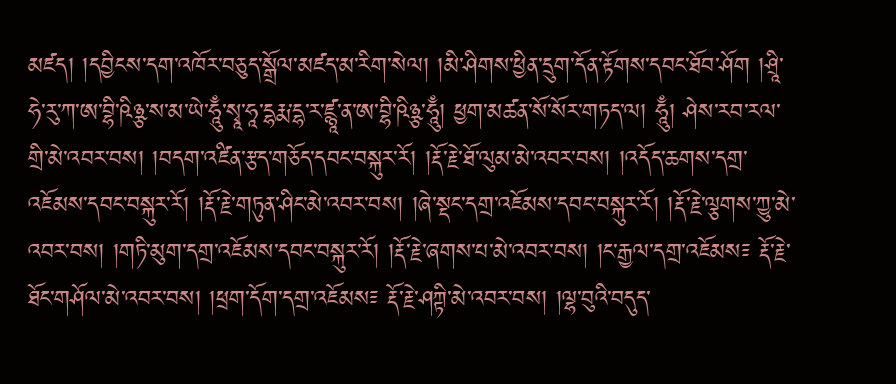མཛད། །དབྱིངས་དག་འཁོར་བཅུད་སྒྲོལ་མཛད་མ་རིག་སེལ། །མི་ཤིགས་ཕྱིན་དྲུག་དོན་རྟོགས་དབང་ཐོབ་ཤོག །ཤྲཱི་ཧེ་རུ་ཀ་ཨ་བྷི་ཥིཉྩ་ས་མ་ཡེ་ཧཱུྃ་སྭཱ་ཧཱ་དྷརྨ་དྷ་ར་ཛྙཱ་ན་ཨ་བྷི་ཥིཉྩ་ཧཱུྃ། ཕྱག་མཚན་སོ་སོར་གཏད་ལ། ཧཱུྃ། ཤེས་རབ་རལ་གྲི་མེ་འབར་བས། །བདག་འཛིན་རྩད་གཅོད་དབང་བསྐུར་རོ། །རྡོ་རྗེ་ཐོ་ལུམ་མེ་འབར་བས། །འདོད་ཆགས་དགྲ་འཇོམས་དབང་བསྐུར་རོ། །རྡོ་རྗེ་གཏུན་ཤིང་མེ་འབར་བས། །ཞེ་སྡང་དགྲ་འཇོམས་དབང་བསྐུར་རོ། །རྡོ་རྗེ་ལྕགས་ཀྱུ་མེ་འབར་བས། །གཏི་མུག་དགྲ་འཇོམས་དབང་བསྐུར་རོ། །རྡོ་རྗེ་ཞགས་པ་མེ་འབར་བས། །ང་རྒྱལ་དགྲ་འཇོམས༴ རྡོ་རྗེ་ཐོང་གཤོལ་མེ་འབར་བས། །ཕྲག་དོག་དགྲ་འཇོམས༴ རྡོ་རྗེ་ཤཀྟི་མེ་འབར་བས། །ལྷ་བུའི་བདུད་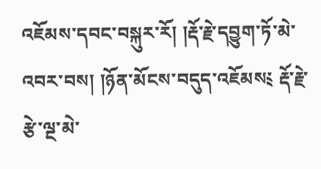འཇོམས་དབང་བསྐུར་རོ། །རྡོ་རྗེ་དབྱུག་ཏོ་མེ་འབར་བས། །ཉོན་མོངས་བདུད་འཇོམས༴ རྡོ་རྗེ་རྩེ་ལྔ་མེ་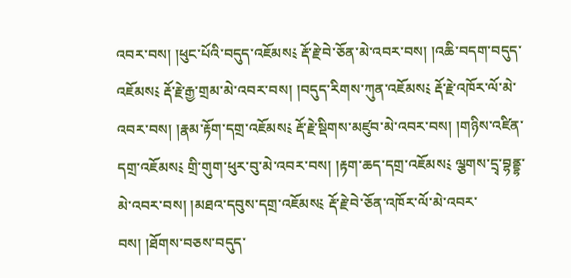འབར་བས། །ཕུང་པོའི་བདུད་འཇོམས༴ རྡོ་རྗེ་བེ་ཅོན་མེ་འབར་བས། །འཆི་བདག་བདུད་འཇོམས༴ རྡོ་རྗེ་རྒྱ་གྲམ་མེ་འབར་བས། །བདུད་རིགས་ཀུན་འཇོམས༴ རྡོ་རྗེ་འཁོར་ལོ་མེ་འབར་བས། །རྣམ་རྟོག་དགྲ་འཇོམས༴ རྡོ་རྗེ་སྡིགས་མཛུབ་མེ་འབར་བས། །གཉིས་འཛིན་དགྲ་འཇོམས༴ གྲི་གུག་ཕུར་བུ་མེ་འབར་བས། །རྟག་ཆད་དགྲ་འཇོམས༴ ལྕགས་དྲྭ་བྷནྡྷ་མེ་འབར་བས། །མཐའ་དབུས་དགྲ་འཇོམས༴ རྡོ་རྗེ་བེ་ཅོན་འཁོར་ལོ་མེ་འབར་བས། །ཐོགས་བཅས་བདུད་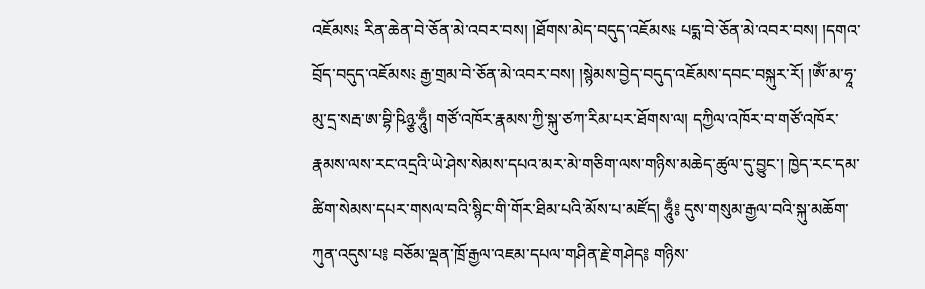འཇོམས༴ རིན་ཆེན་བེ་ཅོན་མེ་འབར་བས། །ཐོགས་མེད་བདུད་འཇོམས༴ པདྨ་བེ་ཅོན་མེ་འབར་བས། །དགའ་བྲོད་བདུད་འཇོམས༴ རྒྱ་གྲམ་བེ་ཅོན་མེ་འབར་བས། །སྙེམས་བྱེད་བདུད་འཇོམས་དབང་བསྐུར་རོ། །ཨོཾ་མ་ཧཱ་མུ་དྲ་སརྦ་ཨ་བྷི་ཥིཉྩ་ཧཱུྃ། གཙོ་འཁོར་རྣམས་ཀྱི་སྐུ་ཙཀ་རིམ་པར་ཐོགས་ལ། དཀྱིལ་འཁོར་བ་གཙོ་འཁོར་རྣམས་ལས་རང་འདྲའི་ཡེ་ཤེས་སེམས་དཔའ་མར་མེ་གཅིག་ལས་གཉིས་མཆེད་ཚུལ་དུ་བྱུང་། ཁྱེད་རང་དམ་ཚིག་སེམས་དཔར་གསལ་བའི་སྙིང་གི་གོར་ཐིམ་པའི་མོས་པ་མཛོད། ཧཱུྃ༔ དུས་གསུམ་རྒྱལ་བའི་སྐུ་མཆོག་ཀུན་འདུས་པ༔ བཅོམ་ལྡན་ཁྲོ་རྒྱལ་འཇམ་དཔལ་གཤིན་རྗེ་གཤེད༔ གཉིས་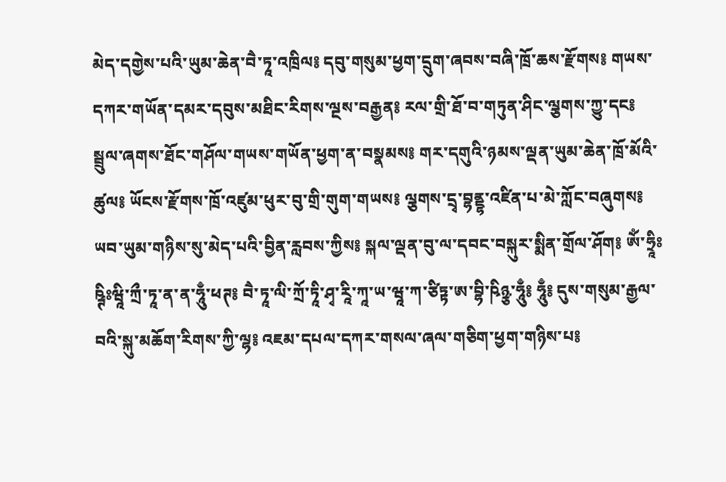མེད་དགྱེས་པའི་ཡུམ་ཆེན་བཻ་ཏཱ་འཁྲིལ༔ དབུ་གསུམ་ཕྱག་དྲུག་ཞབས་བཞི་ཁྲོ་ཆས་རྫོགས༔ གཡས་དཀར་གཡོན་དམར་དབུས་མཐིང་རིགས་ལྔས་བརྒྱན༔ རལ་གྲི་ཐོ་བ་གཏུན་ཤིང་ལྕགས་ཀྱུ་དང༔ སྦྲུལ་ཞགས་ཐོང་གཤོལ་གཡས་གཡོན་ཕྱག་ན་བསྣམས༔ གར་དགུའི་ཉམས་ལྡན་ཡུམ་ཆེན་ཁྲོ་མོའི་ཚུལ༔ ཡོངས་རྫོགས་ཁྲོ་འཛུམ་ཕུར་བུ་གྲི་གུག་གཡས༔ ལྕགས་དྲྭ་བྷནྡྷ་འཛིན་པ་མེ་ཀློང་བཞུགས༔ ཡབ་ཡུམ་གཉིས་སུ་མེད་པའི་བྱིན་རླབས་ཀྱིས༔ སྐལ་ལྡན་བུ་ལ་དབང་བསྐུར་སྨིན་གྲོལ་ཤོག༔ ཨོཾ་ཧྲཱིཿཥྚིཿཝཱི་ཀྲྀ་ཏཱ་ན་ན་ཧཱུྃ་ཕཊ༔ བཻ་ཏཱ་ལི་ཀྲོ་ཏཱི་ཤྭ་རཱི་ཀཱ་ཡ་ཝཱ་ཀ་ཙིཏྟ་ཨ་བྷི་ཥིཉྩ་ཧཱུྃ༔ ཧཱུྃ༔ དུས་གསུམ་རྒྱལ་བའི་སྐུ་མཆོག་རིགས་ཀྱི་ལྷ༔ འཇམ་དཔལ་དཀར་གསལ་ཞལ་གཅིག་ཕྱག་གཉིས་པ༔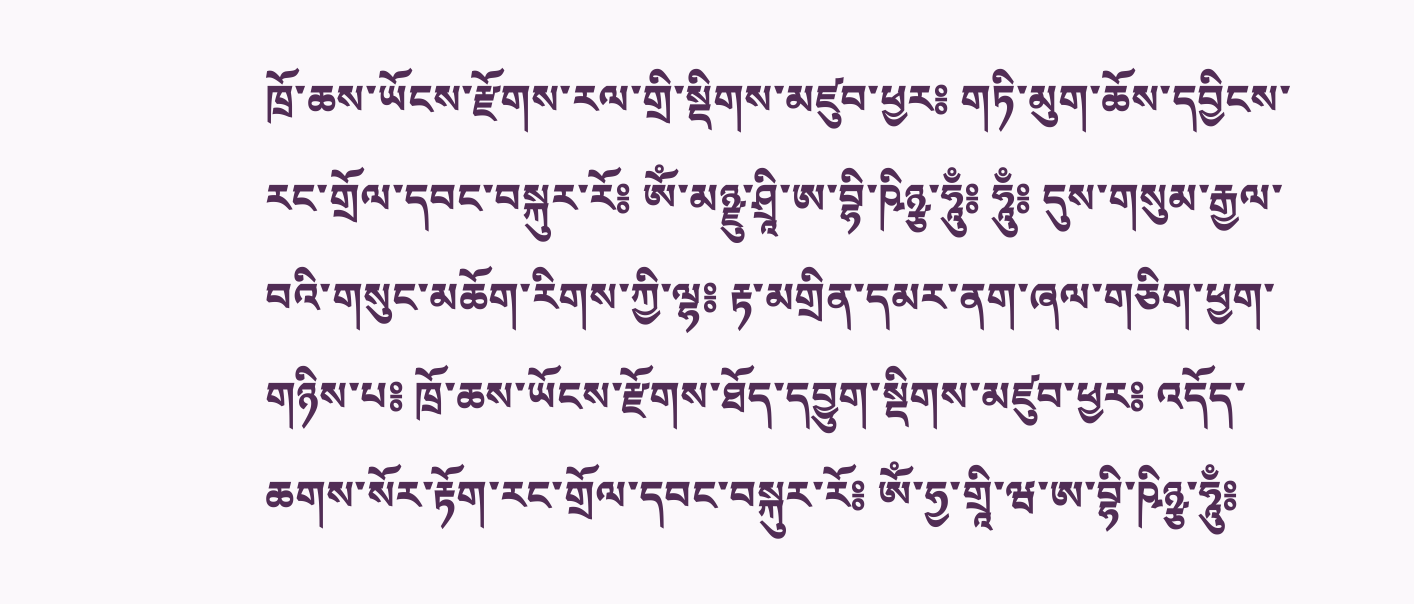ཁྲོ་ཆས་ཡོངས་རྫོགས་རལ་གྲི་སྡིགས་མཛུབ་ཕྱར༔ གཏི་མུག་ཆོས་དབྱིངས་རང་གྲོལ་དབང་བསྐུར་རོ༔ ཨོཾ་མཉྫུ་ཤྲཱི་ཨ་བྷི་ཥིཉྩ་ཧཱུྃ༔ ཧཱུྃ༔ དུས་གསུམ་རྒྱལ་བའི་གསུང་མཆོག་རིགས་ཀྱི་ལྷ༔ རྟ་མགྲིན་དམར་ནག་ཞལ་གཅིག་ཕྱག་གཉིས་པ༔ ཁྲོ་ཆས་ཡོངས་རྫོགས་ཐོད་དབྱུག་སྡིགས་མཛུབ་ཕྱར༔ འདོད་ཆགས་སོར་རྟོག་རང་གྲོལ་དབང་བསྐུར་རོ༔ ཨོཾ་ཧྱ་གྲཱི་ཝ་ཨ་བྷི་ཥིཉྩ་ཧཱུྃ༔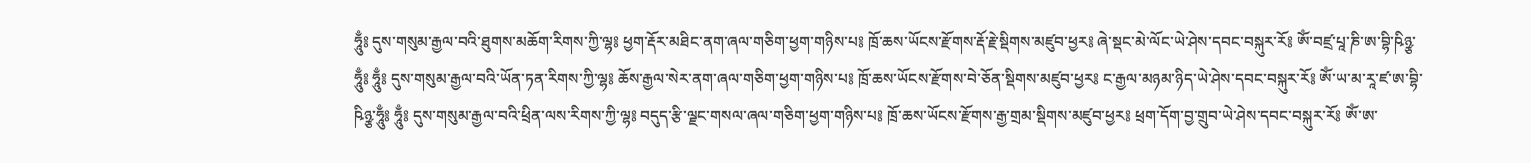ཧཱུྃ༔ དུས་གསུམ་རྒྱལ་བའི་ཐུགས་མཆོག་རིགས་ཀྱི་ལྷ༔ ཕྱག་རྡོར་མཐིང་ནག་ཞལ་གཅིག་ཕྱག་གཉིས་པ༔ ཁྲོ་ཆས་ཡོངས་རྫོགས་རྡོ་རྗེ་སྡིགས་མཛུབ་ཕྱར༔ ཞེ་སྡང་མེ་ལོང་ཡེ་ཤེས་དབང་བསྐུར་རོ༔ ཨོཾ་བཛྲ་པཱ་ཎི་ཨ་བྷི་ཥིཉྩ་ཧཱུྃ༔ ཧཱུྃ༔ དུས་གསུམ་རྒྱལ་བའི་ཡོན་ཏན་རིགས་ཀྱི་ལྷ༔ ཆོས་རྒྱལ་སེར་ནག་ཞལ་གཅིག་ཕྱག་གཉིས་པ༔ ཁྲོ་ཆས་ཡོངས་རྫོགས་བེ་ཅོན་སྡིགས་མཛུབ་ཕྱར༔ ང་རྒྱལ་མཉམ་ཉིད་ཡེ་ཤེས་དབང་བསྐུར་རོ༔ ཨོཾ་ཡ་མ་རཱ་ཛ་ཨ་བྷི་ཥིཉྩ་ཧཱུྃ༔ ཧཱུྃ༔ དུས་གསུམ་རྒྱལ་བའི་ཕྲིན་ལས་རིགས་ཀྱི་ལྷ༔ བདུད་རྩི་ལྗང་གསལ་ཞལ་གཅིག་ཕྱག་གཉིས་པ༔ ཁྲོ་ཆས་ཡོངས་རྫོགས་རྒྱ་གྲམ་སྡིགས་མཛུབ་ཕྱར༔ ཕྲག་དོག་བྱ་གྲུབ་ཡེ་ཤེས་དབང་བསྐུར་རོ༔ ཨོཾ་ཨ་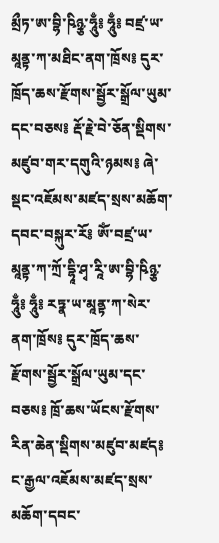མྲྀཏ་ཨ་བྷི་ཥིཉྩ་ཧཱུྃ༔ ཧཱུྃ༔ བཛྲ་ཡ་མཱནྟ་ཀ་མཐིང་ནག་ཁྲོས༔ དུར་ཁྲོད་ཆས་རྫོགས་སྦྱོར་སྒྲོལ་ཡུམ་དང་བཅས༔ རྡོ་རྗེ་བེ་ཅོན་སྡིགས་མཛུབ་གར་དགུའི་ཉམས༔ ཞེ་སྡང་འཇོམས་མཛད་སྲས་མཆོག་དབང་བསྐུར་རོ༔ ཨོཾ་བཛྲ་ཡ་མཱནྟ་ཀ་ཀྲོ་དྷཱི་ཤྭ་རཱི་ཨ་བྷི་ཥིཉྩ་ཧཱུྃ༔ ཧཱུྃ༔ རཏྣ་ཡ་མཱནྟ་ཀ་སེར་ནག་ཁྲོས༔ དུར་ཁྲོད་ཆས་རྫོགས་སྦྱོར་སྒྲོལ་ཡུམ་དང་བཅས༔ ཁྲོ་ཆས་ཡོངས་རྫོགས་རིན་ཆེན་སྡིགས་མཛུབ་མཛད༔ ང་རྒྱལ་འཇོམས་མཛད་སྲས་མཆོག་དབང་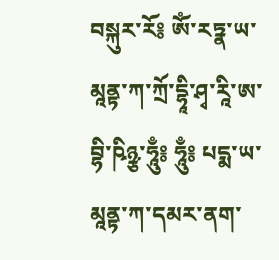བསྐུར་རོ༔ ཨོཾ་རཏྣ་ཡ་མཱནྟ་ཀ་ཀྲོ་དྷཱི་ཤྭ་རཱི་ཨ་བྷི་ཥིཉྩ་ཧཱུྃ༔ ཧཱུྃ༔ པདྨ་ཡ་མཱནྟ་ཀ་དམར་ནག་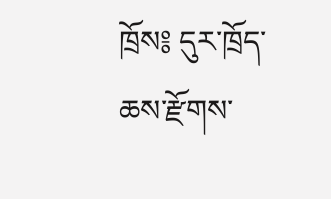ཁྲོས༔ དུར་ཁྲོད་ཆས་རྫོགས་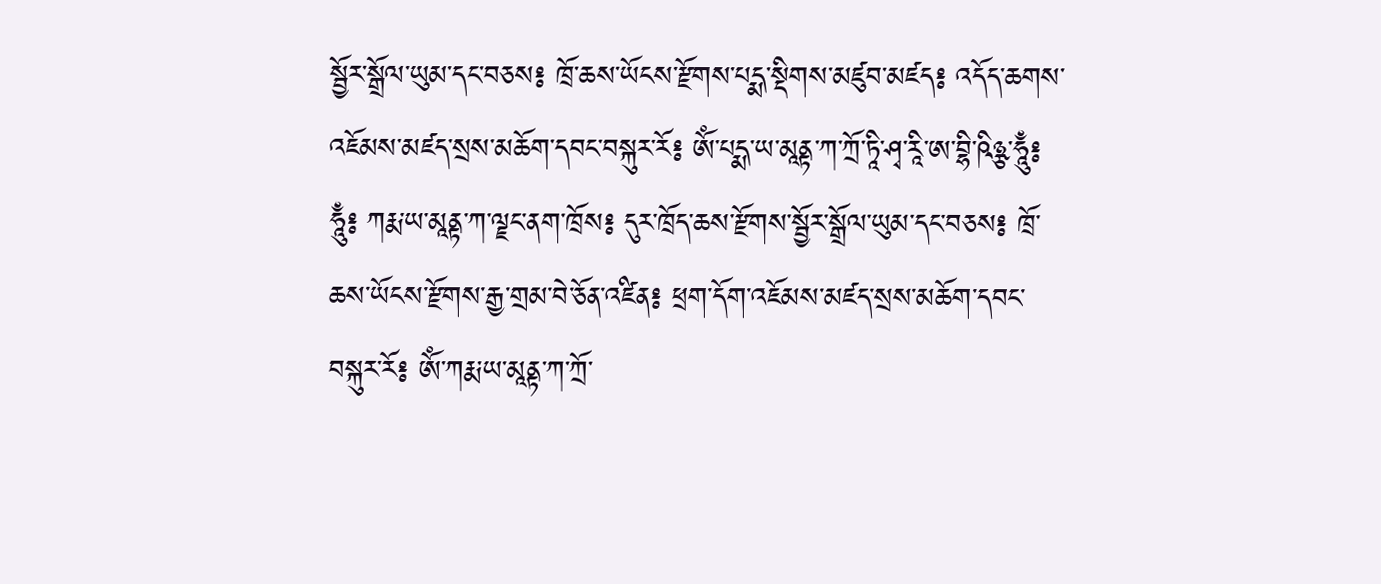སྦྱོར་སྒྲོལ་ཡུམ་དང་བཅས༔ ཁྲོ་ཆས་ཡོངས་རྫོགས་པདྨ་སྡིགས་མཛུབ་མཛད༔ འདོད་ཆགས་འཇོམས་མཛད་སྲས་མཆོག་དབང་བསྐུར་རོ༔ ཨོཾ་པདྨ་ཡ་མཱནྟ་ཀ་ཀྲོ་ཏཱི་ཤྭ་རཱི་ཨ་བྷི་ཥིཉྩ་ཧཱུྃ༔ ཧཱུྃ༔ ཀརྨ་ཡ་མཱནྟ་ཀ་ལྗང་ནག་ཁྲོས༔ དུར་ཁྲོད་ཆས་རྫོགས་སྦྱོར་སྒྲོལ་ཡུམ་དང་བཅས༔ ཁྲོ་ཆས་ཡོངས་རྫོགས་རྒྱ་གྲམ་བེ་ཅོན་འཛིན༔ ཕྲག་དོག་འཇོམས་མཛད་སྲས་མཆོག་དབང་བསྐུར་རོ༔ ཨོཾ་ཀརྨ་ཡ་མཱནྟ་ཀ་ཀྲོ་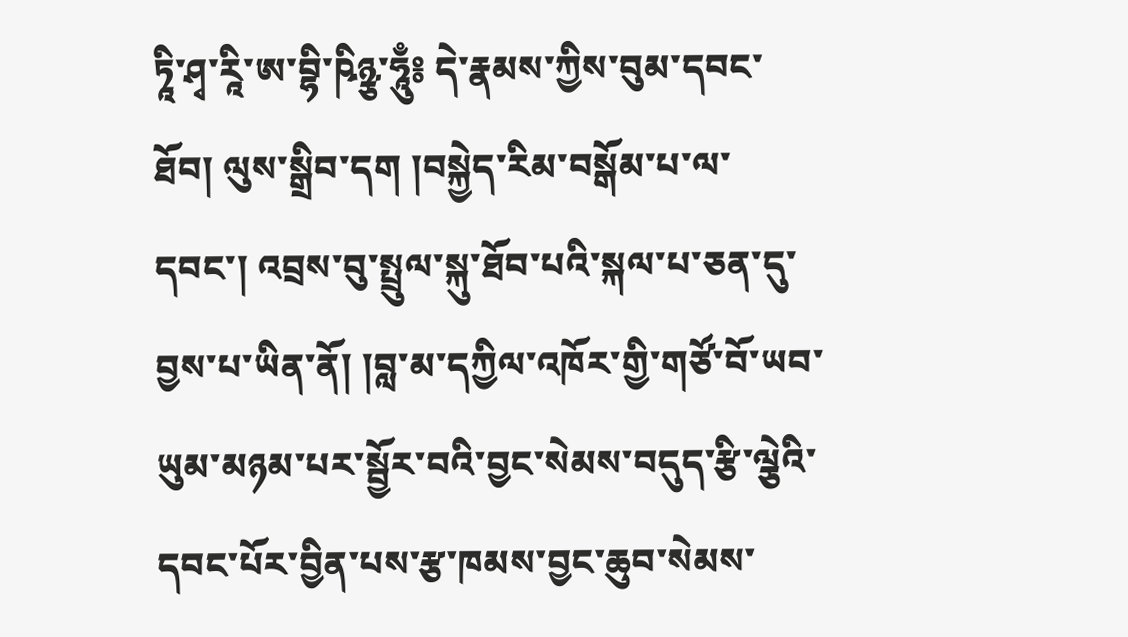ཏཱི་ཤྭ་རཱི་ཨ་བྷི་ཥིཉྩ་ཧཱུྃ༔ དེ་རྣམས་ཀྱིས་བུམ་དབང་ཐོབ། ལུས་སྒྲིབ་དག །བསྐྱེད་རིམ་བསྒོམ་པ་ལ་དབང་། འབྲས་བུ་སྤྲུལ་སྐུ་ཐོབ་པའི་སྐལ་པ་ཅན་དུ་བྱས་པ་ཡིན་ནོ། །བླ་མ་དཀྱིལ་འཁོར་གྱི་གཙོ་བོ་ཡབ་ཡུམ་མཉམ་པར་སྦྱོར་བའི་བྱང་སེམས་བདུད་རྩི་ལྕེའི་དབང་པོར་བྱིན་པས་རྩ་ཁམས་བྱང་ཆུབ་སེམས་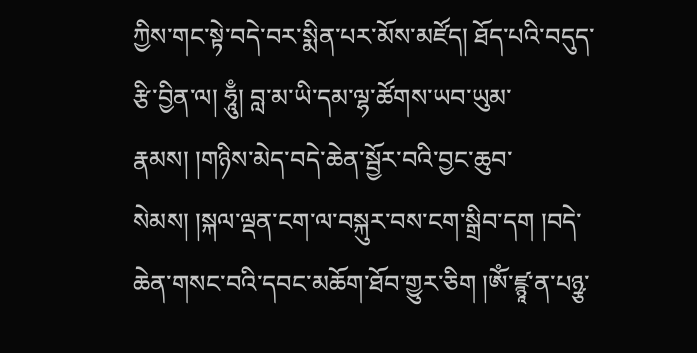ཀྱིས་གང་སྟེ་བདེ་བར་སྨིན་པར་མོས་མཛོད། ཐོད་པའི་བདུད་རྩི་བྱིན་ལ། ཧཱུྃ། བླ་མ་ཡི་དམ་ལྷ་ཚོགས་ཡབ་ཡུམ་རྣམས། །གཉིས་མེད་བདེ་ཆེན་སྦྱོར་བའི་བྱང་ཆུབ་སེམས། །སྐལ་ལྡན་ངག་ལ་བསྐུར་བས་ངག་སྒྲིབ་དག །བདེ་ཆེན་གསང་བའི་དབང་མཆོག་ཐོབ་གྱུར་ཅིག །ཨོཾ་ཛྙཱ་ན་པཉྩ་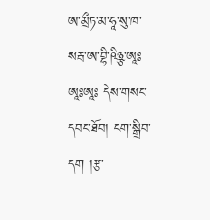ཨ་མྲྀཏ་མ་ཧཱ་སུ་ཁ་སརྦ་ཨ་བྷི་ཥིཉྩ་ཨཱཿཨཱཿཨཱཿ དེས་གསང་དབང་ཐོབ། ངག་སྒྲིབ་དག །རྩ་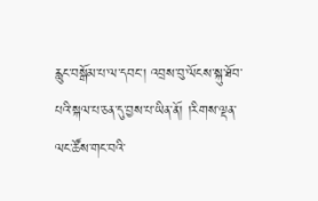རླུང་བསྒོམ་པ་ལ་དབང་། འབྲས་བུ་ལོངས་སྐུ་ཐོབ་པའི་སྐལ་པ་ཅན་དུ་བྱས་པ་ཡིན་ནོ། །རིགས་ལྡན་ལང་ཚོས་གང་བའི་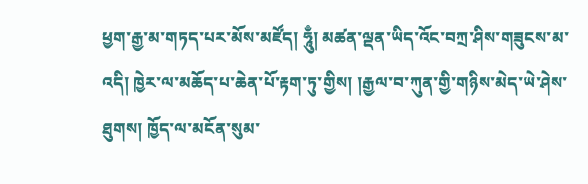ཕྱག་རྒྱ་མ་གཏད་པར་མོས་མཛོད། ཧཱུྃ། མཚན་ལྡན་ཡིད་འོང་བཀྲ་ཤིས་གཟུངས་མ་འདི། ཁྱེར་ལ་མཆོད་པ་ཆེན་པོ་རྟག་ཏུ་གྱིས། །རྒྱལ་བ་ཀུན་གྱི་གཉིས་མེད་ཡེ་ཤེས་ཐུགས། ཁྱོད་ལ་མངོན་སུམ་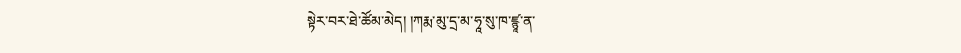སྟེར་བར་ཐེ་ཚོམ་མེད། །ཀརྨ་མུ་དྲ་མ་ཧཱ་སུ་ཁ་ཛྙཱ་ན་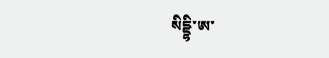སིདྡྷི་ཨ་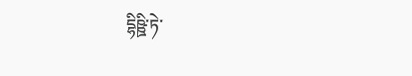དྷིཥྛི་ཏེ་